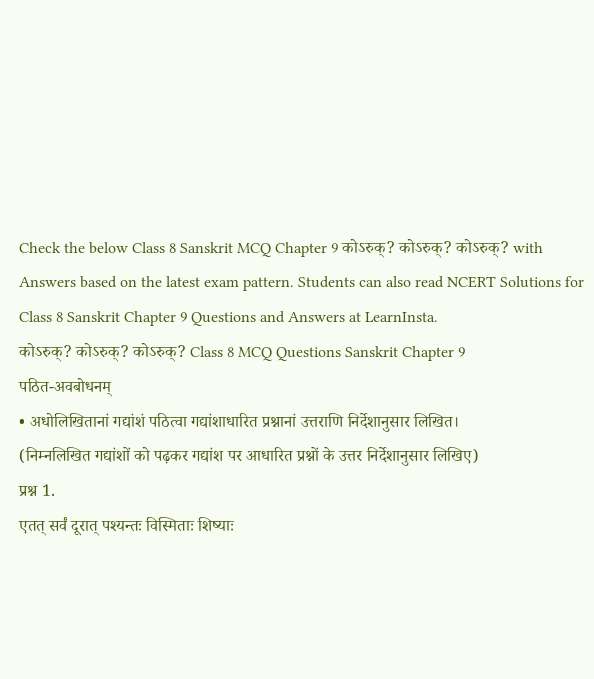Check the below Class 8 Sanskrit MCQ Chapter 9 कोऽरुक्? कोऽरुक्? कोऽरुक्? with Answers based on the latest exam pattern. Students can also read NCERT Solutions for Class 8 Sanskrit Chapter 9 Questions and Answers at LearnInsta.
कोऽरुक्? कोऽरुक्? कोऽरुक्? Class 8 MCQ Questions Sanskrit Chapter 9
पठित-अवबोधनम्
• अधोलिखितानां गद्यांशं पठित्वा गद्यांशाधारित प्रश्नानां उत्तराणि निर्देशानुसार लिखित।
(निम्नलिखित गद्यांशों को पढ़कर गद्यांश पर आधारित प्रश्नों के उत्तर निर्देशानुसार लिखिए)
प्रश्न 1.
एतत् सर्वं दूरात् पश्यन्तः विस्मिताः शिष्याः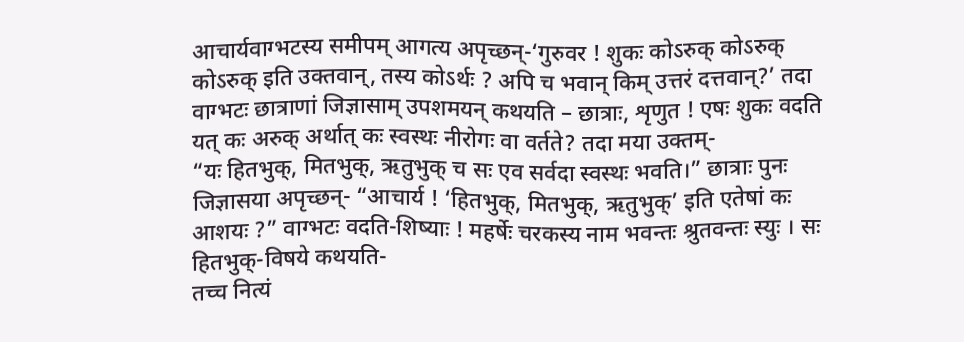आचार्यवाग्भटस्य समीपम् आगत्य अपृच्छन्-‘गुरुवर ! शुकः कोऽरुक् कोऽरुक् कोऽरुक् इति उक्तवान्, तस्य कोऽर्थः ? अपि च भवान् किम् उत्तरं दत्तवान्?’ तदा वाग्भटः छात्राणां जिज्ञासाम् उपशमयन् कथयति – छात्राः, शृणुत ! एषः शुकः वदति यत् कः अरुक् अर्थात् कः स्वस्थः नीरोगः वा वर्तते? तदा मया उक्तम्-
“यः हितभुक्, मितभुक्, ऋतुभुक् च सः एव सर्वदा स्वस्थः भवति।” छात्राः पुनः जिज्ञासया अपृच्छन्- “आचार्य ! ‘हितभुक्, मितभुक्, ऋतुभुक्’ इति एतेषां कः आशयः ?” वाग्भटः वदति-शिष्याः ! महर्षेः चरकस्य नाम भवन्तः श्रुतवन्तः स्युः । सः हितभुक्-विषये कथयति-
तच्च नित्यं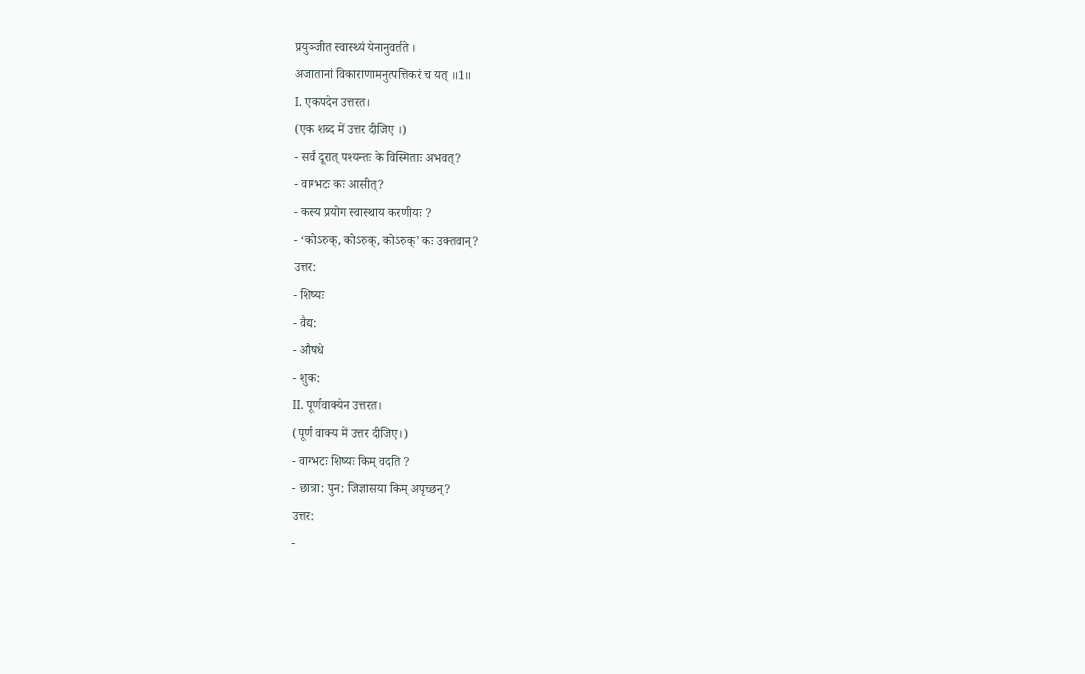प्रयुञ्जीत स्वास्थ्यं येनानुवर्तते ।
अजातानां विकाराणामनुत्पत्तिकरं च यत् ॥1॥
I. एकपदेन उत्तरत।
(एक शब्द में उत्तर दीजिए ।)
- सर्वं दूरात् पश्यन्तः के विस्मिताः अभवत्?
- वाग्भटः कः आसीत्?
- कस्य प्रयोग स्वास्थाय करणीयः ?
- ‘कोऽरुक्, कोऽरुक्, कोऽरुक्’ कः उक्तवान्?
उत्तर:
- शिष्यः
- वैद्य:
- औषधे
- शुक:
II. पूर्णवाक्येन उत्तरत।
(पूर्ण वाक्य में उत्तर दीजिए।)
- वाग्भटः शिष्यः किम् वदति ?
- छात्रा: पुन: जिज्ञासया किम् अपृच्छन्?
उत्तर:
-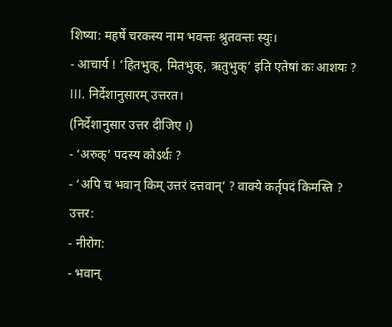शिष्या: महर्षे चरकस्य नाम भवन्तः श्रुतवन्तः स्युः।
- आचार्य ! ‘हितभुक्, मितभुक्, ऋतुभुक्’ इति एतेषां कः आशयः ?
III. निर्देशानुसारम् उत्तरत।
(निर्देशानुसार उत्तर दीजिए ।)
- ‘अरुक्’ पदस्य कोऽर्थः ?
- ‘अपि च भवान् किम् उत्तरं दत्तवान्’ ? वाक्ये कर्तृपदं किमस्ति ?
उत्तर:
- नीरोग:
- भवान्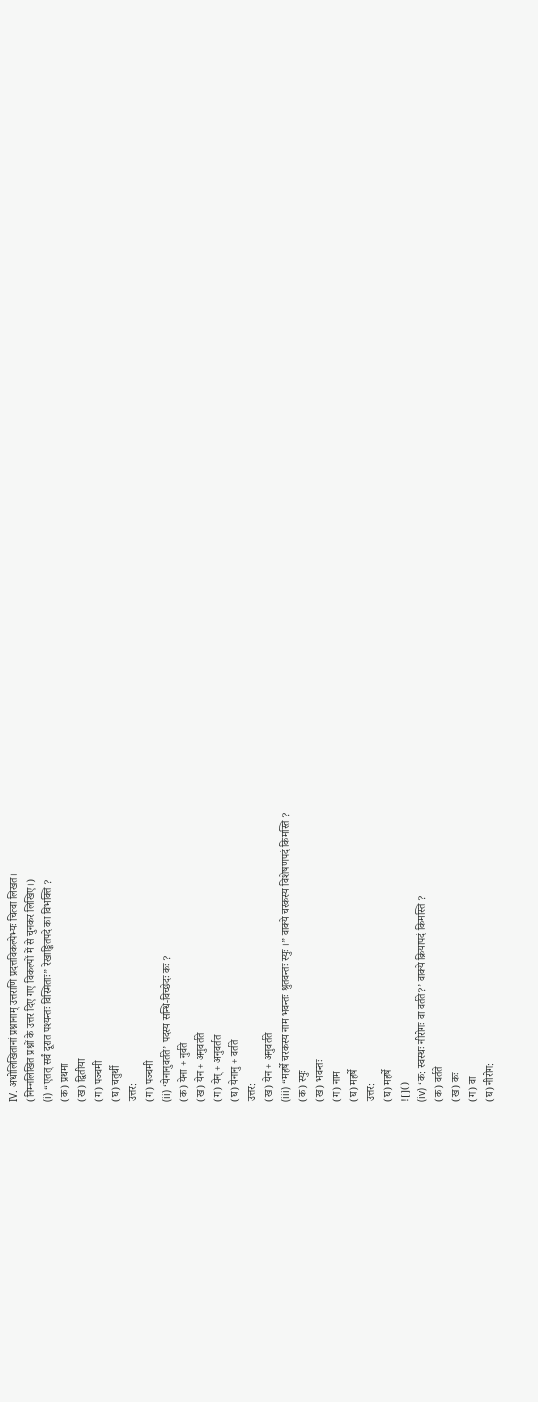IV. अधोलिखितानां प्रश्नानाम् उत्तराणि प्रदत्तविकल्पेभ्यः चित्वा लिखत।
(निम्नलिखित प्रश्नों के उत्तर दिए गए विकल्पों में से चुनकर लिखिए।)
(i) “एतत् सर्वं दूरात पश्यन्तः विस्मिताः” रेखाङ्कितपदे का विभक्ति ?
(क) प्रथमा
(ख) द्वितीया
(ग) पञ्चमी
(घ) चतुर्थी
उत्तर:
(ग) पञ्चमी
(ii) ‘येनानुवर्तते’ पदस्य सन्धि-विच्छेदः कः ?
(क) येना + नुर्वते
(ख) येन + अनुवर्तते
(ग) येन् + अनुवर्तत
(घ) येनानु + वर्तते
उत्तर:
(ख) येन + अनुवर्तते
(iii) “महर्षे चरकस्य नाम भवन्तः श्रुतवन्तः स्युः ।” वाक्ये चरकस्य विशेषणपदं किमस्ति ?
(क) स्युः
(ख) भवन्तः
(ग) नाम
(घ) महर्षे
उत्तर:
(घ) महर्षे
![]()
(iv) ‘क: स्वस्थः नीरोगः वा वर्तते?’ वाक्ये क्रियापदं किमस्ति ?
(क) वर्तते
(ख) कः
(ग) वा
(घ) नीरोग: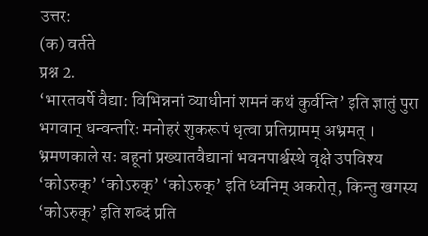उत्तर:
(क) वर्तते
प्रश्न 2.
‘भारतवर्षे वैद्या: विभिन्ननां व्याधीनां शमनं कथं कुर्वन्ति’ इति ज्ञातुं पुरा भगवान् धन्वन्तरिः मनोहरं शुकरूपं धृत्वा प्रतिग्रामम् अभ्रमत् । भ्रमणकाले सः बहूनां प्रख्यातवैद्यानां भवनपार्श्वस्थे वृक्षे उपविश्य ‘कोऽरुक्’ ‘कोऽरुक्’ ‘कोऽरुक्’ इति ध्वनिम् अकरोत्, किन्तु खगस्य ‘कोऽरुक्’ इति शब्दं प्रति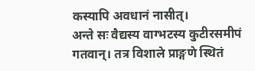कस्यापि अवधानं नासीत्।
अन्ते सः वैद्यस्य वाग्भटस्य कुटीरसमीपं गतवान्। तत्र विशाले प्राङ्गणे स्थितं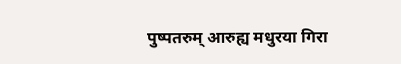पुष्पतरुम् आरुह्य मधुरया गिरा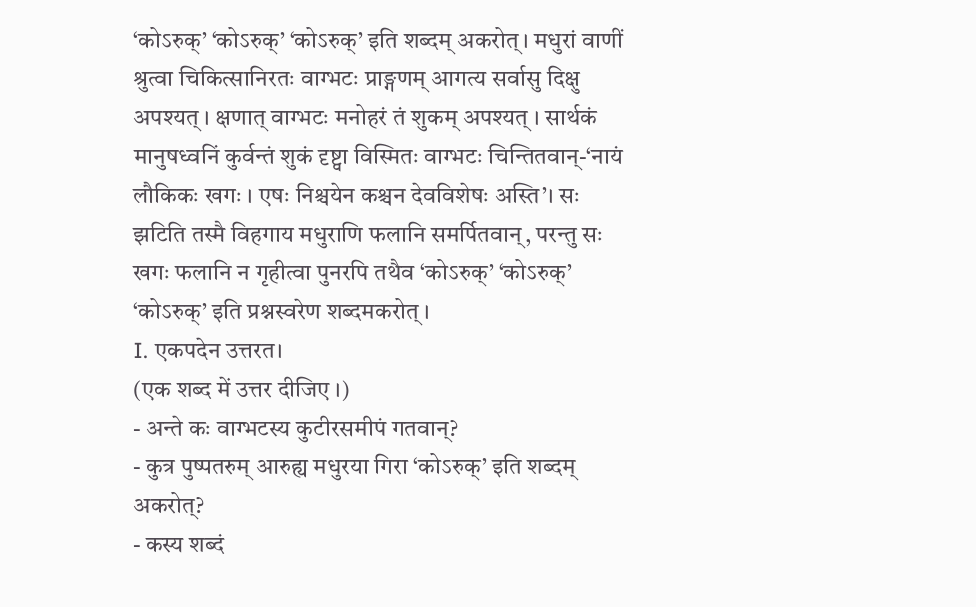‘कोऽरुक्’ ‘कोऽरुक्’ ‘कोऽरुक्’ इति शब्दम् अकरोत्। मधुरां वाणीं श्रुत्वा चिकित्सानिरतः वाग्भटः प्राङ्गणम् आगत्य सर्वासु दिक्षु अपश्यत् । क्षणात् वाग्भटः मनोहरं तं शुकम् अपश्यत् । सार्थकं मानुषध्वनिं कुर्वन्तं शुकं दृष्ट्वा विस्मितः वाग्भटः चिन्तितवान्-‘नायं लौकिकः खगः । एषः निश्चयेन कश्चन देवविशेषः अस्ति’। सः झटिति तस्मै विहगाय मधुराणि फलानि समर्पितवान्, परन्तु सः खगः फलानि न गृहीत्वा पुनरपि तथैव ‘कोऽरुक्’ ‘कोऽरुक्’ ‘कोऽरुक्’ इति प्रश्नस्वरेण शब्दमकरोत् ।
I. एकपदेन उत्तरत।
(एक शब्द में उत्तर दीजिए ।)
- अन्ते कः वाग्भटस्य कुटीरसमीपं गतवान्?
- कुत्र पुष्पतरुम् आरुह्य मधुरया गिरा ‘कोऽरुक्’ इति शब्दम् अकरोत्?
- कस्य शब्दं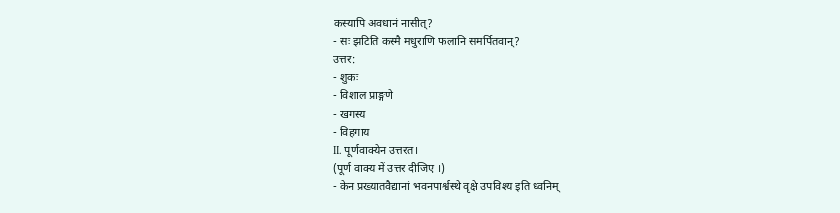कस्यापि अवधानं नासीत्?
- सः झटिति कस्मै मधुराणि फलानि समर्पितवान्?
उत्तर:
- शुकः
- विशाल प्राङ्गणे
- खगस्य
- विहगाय
II. पूर्णवाक्येन उत्तरत।
(पूर्ण वाक्य में उत्तर दीजिए ।)
- केन प्रख्यातवैद्यानां भवनपार्श्वस्थे वृक्षे उपविश्य इति ध्वनिम्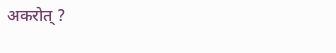अकरोत् ?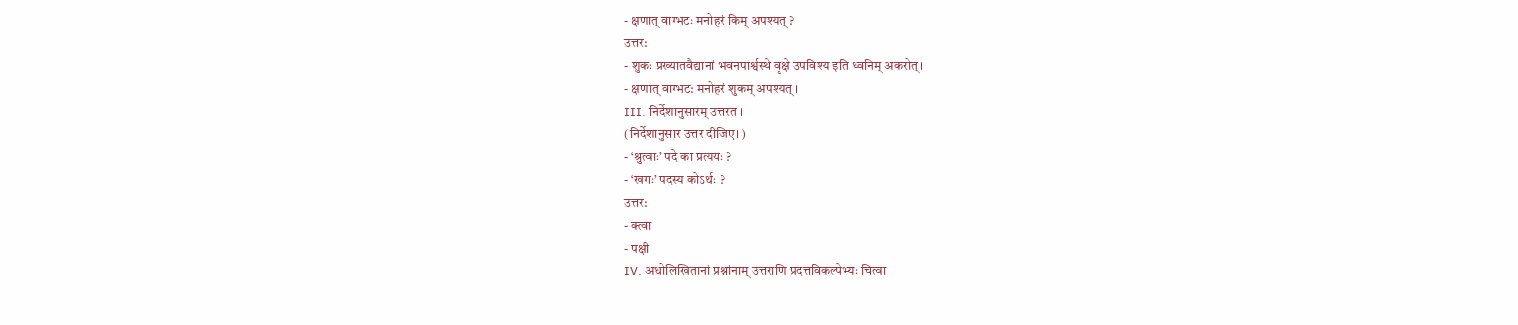- क्षणात् वाग्भटः मनोहरं किम् अपश्यत् ?
उत्तर:
- शुकः प्रख्यातवैद्यानां भवनपार्श्वस्थे वृक्षे उपविश्य इति ध्वनिम् अकरोत्।
- क्षणात् वाग्भट: मनोहरं शुकम् अपश्यत् ।
III. निर्देशानुसारम् उत्तरत ।
(निर्देशानुसार उत्तर दीजिए। )
- ‘श्रुत्वाः’ पदे का प्रत्ययः ?
- ‘खगः’ पदस्य कोऽर्थः ?
उत्तर:
- क्त्वा
- पक्षी
IV. अधोलिखितानां प्रश्नांनाम् उत्तराणि प्रदत्तविकल्पेभ्यः चित्वा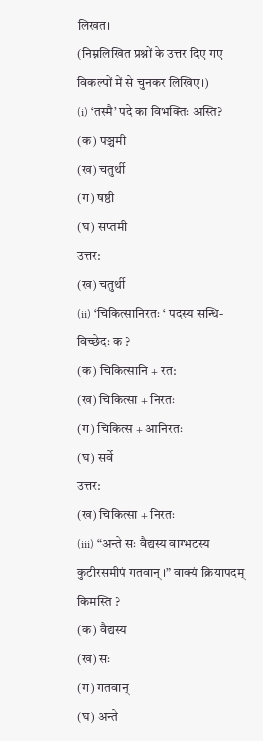लिखत।
(निम्नलिखित प्रश्नों के उत्तर दिए गए विकल्पों में से चुनकर लिखिए।)
(i) ‘तस्मै’ पदे का विभक्तिः अस्ति?
(क) पञ्चमी
(ख) चतुर्थी
(ग) षष्ठी
(घ) सप्तमी
उत्तर:
(ख) चतुर्थी
(ii) ‘चिकित्सानिरतः ‘ पदस्य सन्धि-विच्छेदः क ?
(क) चिकित्सानि + रत:
(ख) चिकित्सा + निरतः
(ग) चिकित्स + आनिरतः
(घ) सर्वे
उत्तर:
(ख) चिकित्सा + निरतः
(iii) “अन्ते सः वैद्यस्य वाग्भटस्य कुटीरसमीपं गतवान् ।” वाक्यं क्रियापदम् किमस्ति ?
(क) वैद्यस्य
(ख) सः
(ग) गतवान्
(घ) अन्ते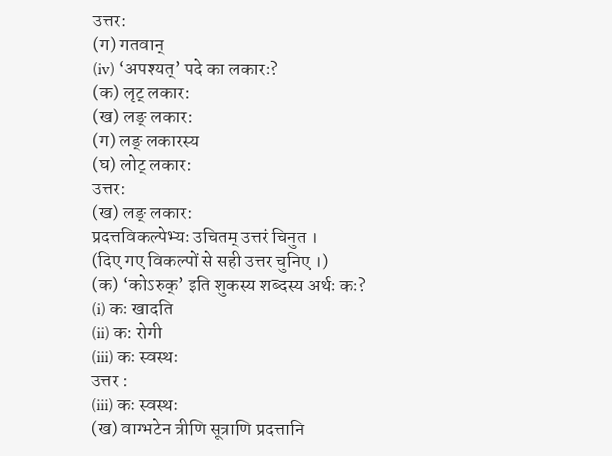उत्तर:
(ग) गतवान्
(iv) ‘अपश्यत्’ पदे का लकारः?
(क) लृट् लकार:
(ख) लङ् लकार:
(ग) लङ् लकारस्य
(घ) लोट् लकार:
उत्तर:
(ख) लङ् लकार:
प्रदत्तविकल्पेभ्यः उचितम् उत्तरं चिनुत ।
(दिए गए विकल्पों से सही उत्तर चुनिए ।)
(क) ‘कोऽरुक्’ इति शुकस्य शब्दस्य अर्थः कः?
(i) कः खादति
(ii) क: रोगी
(iii) कः स्वस्थः
उत्तर :
(iii) कः स्वस्थः
(ख) वाग्भटेन त्रीणि सूत्राणि प्रदत्तानि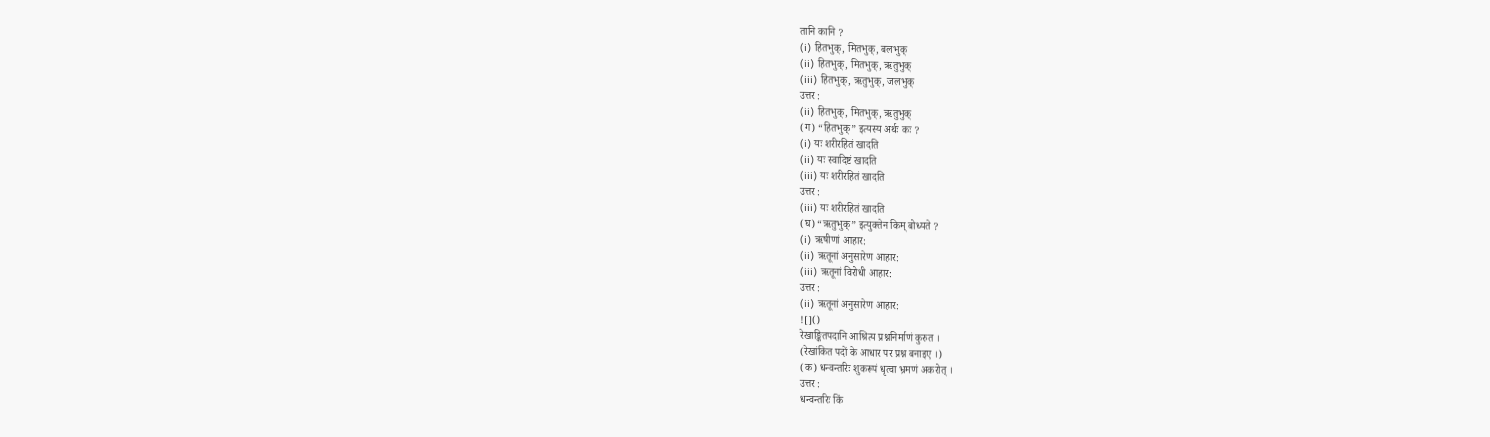तानि कानि ?
(i) हितभुक्, मितभुक्, बलभुक्
(ii) हितभुक्, मितभुक्, ऋतुभुक्
(iii) हितभुक्, ऋतुभुक्, जलभुक्
उत्तर :
(ii) हितभुक्, मितभुक्, ऋतुभुक्
(ग) “हितभुक्” इत्यस्य अर्थः कः ?
(i) यः शरीरहितं खादति
(ii) यः स्वादिष्टं खादति
(iii) यः शरीरहितं खादति
उत्तर :
(iii) यः शरीरहितं खादति
(घ) “ऋतुभुक्” इत्युक्तेन किम् बोध्यते ?
(i) ऋषीणां आहार:
(ii) ऋतूनां अनुसारेण आहार:
(iii) ऋतूनां विरोधी आहार:
उत्तर :
(ii) ऋतूनां अनुसारेण आहार:
![]()
रेखाङ्कितपदानि आश्रित्य प्रश्ननिर्माणं कुरुत ।
(रेखांकित पदों के आधार पर प्रश्न बनाइए ।)
(क) धन्वन्तरिः शुकरूपं धृत्वा भ्रमणं अकरोत् ।
उत्तर :
धन्वन्तरिः किं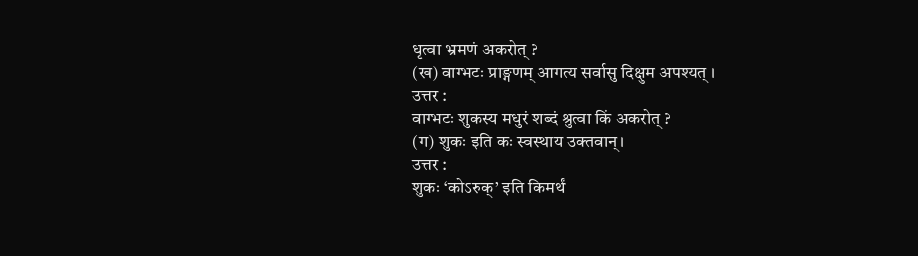धृत्वा भ्रमणं अकरोत् ?
(ख) वाग्भटः प्राङ्गणम् आगत्य सर्वासु दिक्षुम अपश्यत् ।
उत्तर :
वाग्भटः शुकस्य मधुरं शब्दं श्रुत्वा किं अकरोत् ?
(ग) शुकः इति कः स्वस्थाय उक्तवान्।
उत्तर :
शुकः ‘कोऽरुक्’ इति किमर्थं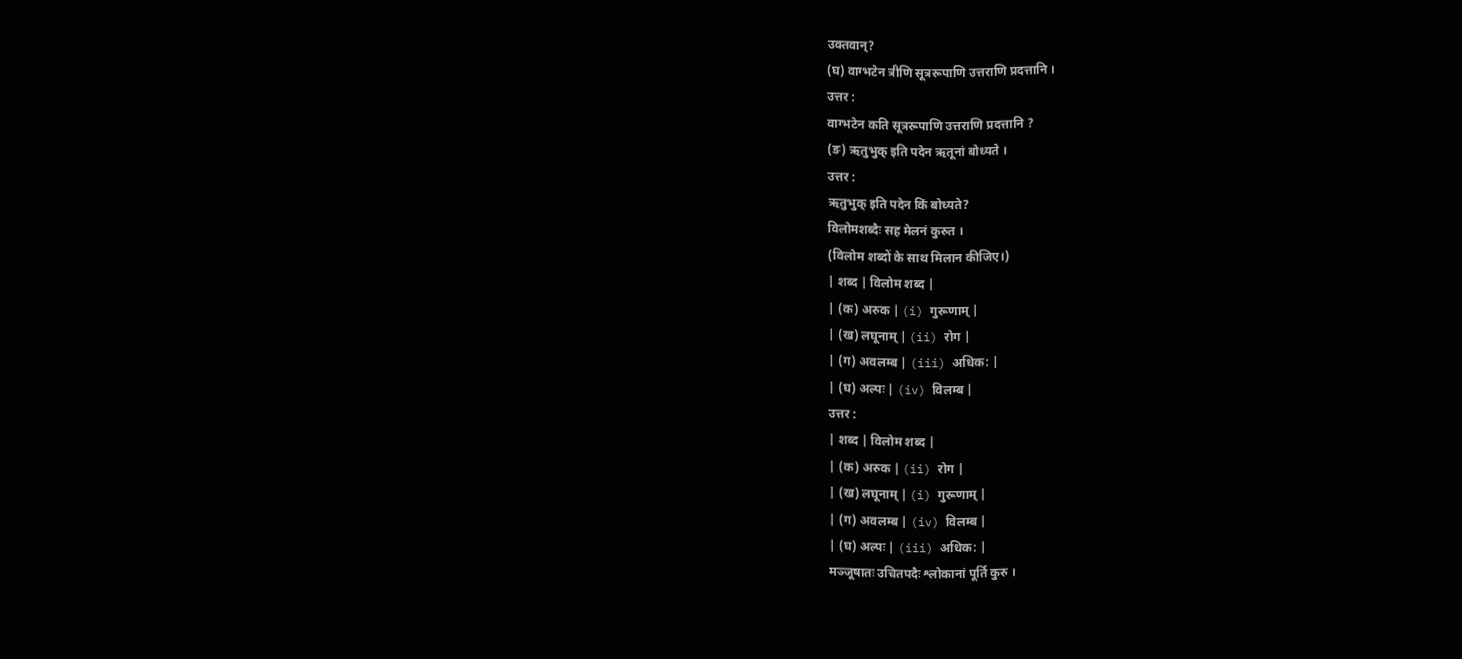उक्तवान्?
(घ) वाग्भटेन त्रीणि सूत्ररूपाणि उत्तराणि प्रदत्तानि ।
उत्तर :
वाग्भटेन कति सूत्ररूपाणि उत्तराणि प्रदत्तानि ?
(ङ) ऋतुभुक् इति पदेन ऋतूनां बोध्यते ।
उत्तर :
ऋतुभुक् इति पदेन किं बोध्यते?
विलोमशब्दैः सह मेलनं कुरुत ।
(विलोम शब्दों के साथ मिलान कीजिए।)
| शब्द | विलोम शब्द |
| (क) अरुक | (i) गुरूणाम् |
| (ख) लघूनाम् | (ii) रोग |
| (ग) अवलम्ब | (iii) अधिक: |
| (घ) अल्पः | (iv) विलम्ब |
उत्तर :
| शब्द | विलोम शब्द |
| (क) अरुक | (ii) रोग |
| (ख) लघूनाम् | (i) गुरूणाम् |
| (ग) अवलम्ब | (iv) विलम्ब |
| (घ) अल्पः | (iii) अधिक: |
मञ्जूषातः उचितपदैः श्लोकानां पूर्ति कुरु ।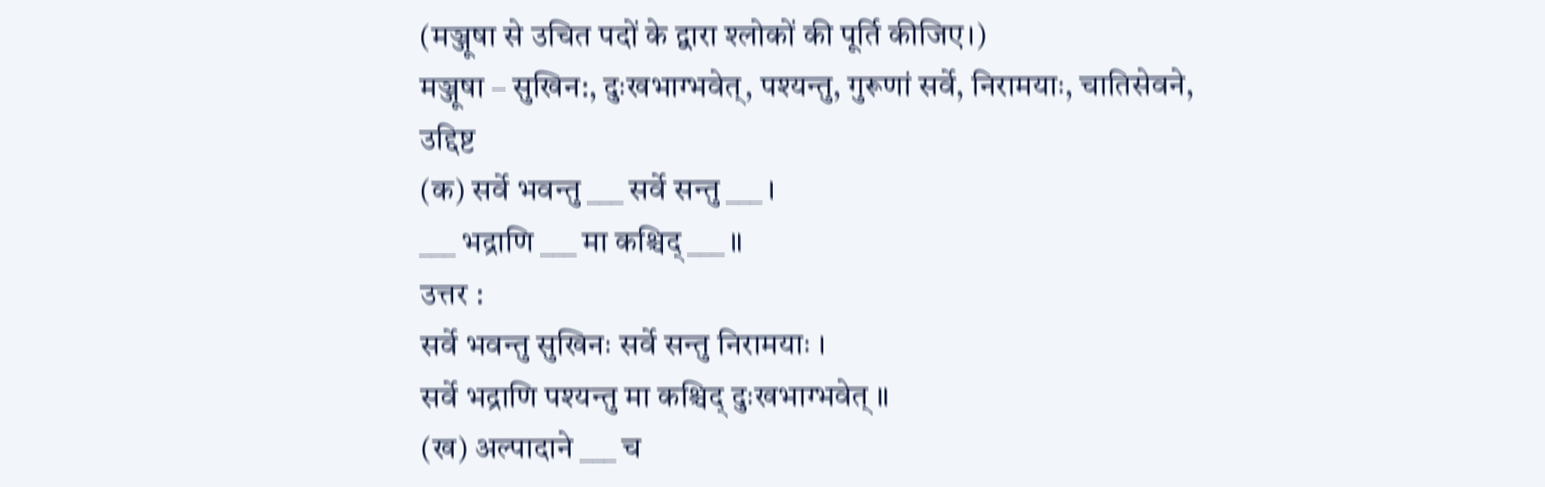(मञ्जूषा से उचित पदों के द्वारा श्लोकों की पूर्ति कीजिए।)
मञ्जूषा – सुखिन:, दुःखभाग्भवेत्, पश्यन्तु, गुरूणां सर्वे, निरामयाः, चातिसेवने, उद्दिष्ट
(क) सर्वे भवन्तु ___ सर्वे सन्तु ___ ।
___ भद्राणि ___ मा कश्चिद् ___ ॥
उत्तर :
सर्वे भवन्तु सुखिनः सर्वे सन्तु निरामयाः ।
सर्वे भद्राणि पश्यन्तु मा कश्चिद् दुःखभाग्भवेत् ॥
(ख) अल्पादाने ___ च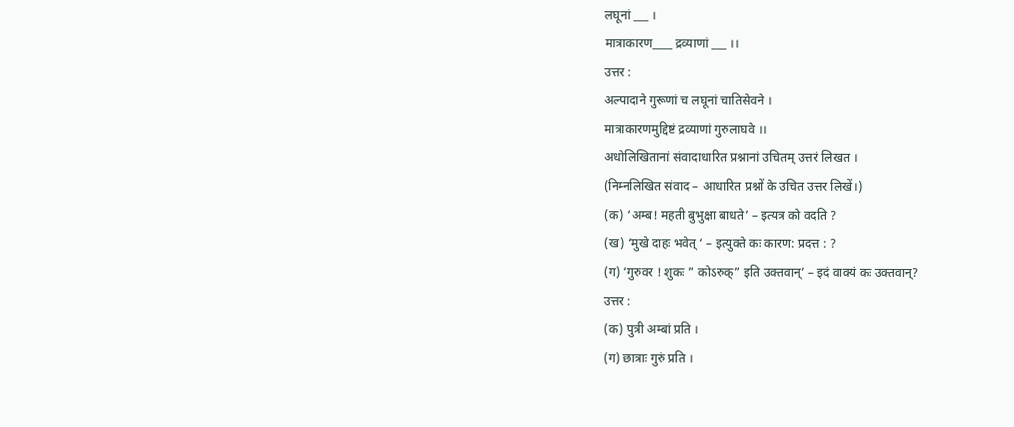लघूनां ___ ।
मात्राकारण____ द्रव्याणां ___ ।।
उत्तर :
अल्पादाने गुरूणां च लघूनां चातिसेवने ।
मात्राकारणमुद्दिष्टं द्रव्याणां गुरुलाघवे ।।
अधोलिखितानां संवादाधारित प्रश्नानां उचितम् उत्तरं लिखत ।
(निम्नलिखित संवाद – आधारित प्रश्नों के उचित उत्तर लिखें।)
(क) ‘अम्ब! महती बुभुक्षा बाधते’ – इत्यत्र को वदति ?
(ख) ‘मुखे दाहः भवेत् ‘ – इत्युक्ते कः कारण: प्रदत्त : ?
(ग) ‘गुरुवर ! शुकः ” कोऽरुक्” इति उक्तवान्’ – इदं वाक्यं कः उक्तवान्?
उत्तर :
(क) पुत्री अम्बां प्रति ।
(ग) छात्राः गुरुं प्रति ।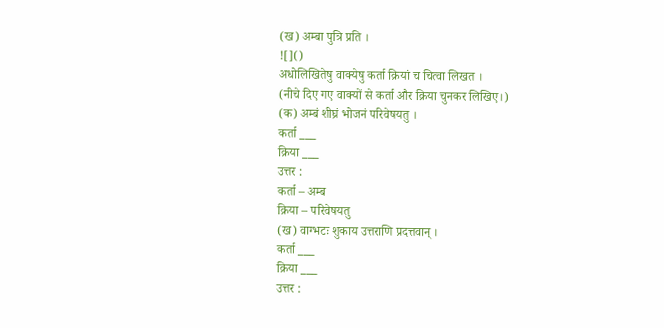(ख) अम्बा पुत्रि प्रति ।
![]()
अधोलिखितेषु वाक्येषु कर्ता क्रियां च चित्वा लिखत ।
(नीचे दिए गए वाक्यों से कर्ता और क्रिया चुनकर लिखिए।)
(क) अम्बं शीघ्रं भोजनं परिवेषयतु ।
कर्ता ___
क्रिया ___
उत्तर :
कर्ता – अम्ब
क्रिया – परिवेषयतु
(ख) वाग्भटः शुकाय उत्तराणि प्रदत्तवान् ।
कर्ता ___
क्रिया ___
उत्तर :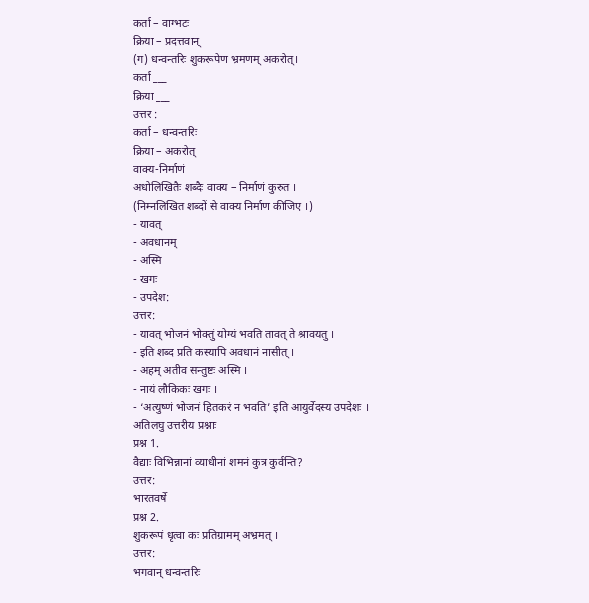कर्ता – वाग्भटः
क्रिया – प्रदत्तवान्
(ग) धन्वन्तरिः शुकरूपेण भ्रमणम् अकरोत्।
कर्ता ___
क्रिया ___
उत्तर :
कर्ता – धन्वन्तरिः
क्रिया – अकरोत्
वाक्य-निर्माणं
अधोलिखितैः शब्दैः वाक्य – निर्माणं कुरुत ।
(निम्नलिखित शब्दों से वाक्य निर्माण कीजिए ।)
- यावत्
- अवधानम्
- अस्मि
- खगः
- उपदेश:
उत्तर:
- यावत् भोजनं भोक्तुं योग्यं भवति तावत् ते श्रावयतु ।
- इति शब्द प्रति कस्यापि अवधानं नासीत् ।
- अहम् अतीव सन्तुष्टः अस्मि ।
- नायं लौकिकः खगः ।
- ‘अत्युष्णं भोजनं हितकरं न भवति’ इति आयुर्वेदस्य उपदेशः ।
अतिलघु उत्तरीय प्रश्नाः
प्रश्न 1.
वैद्याः विभिन्नानां व्याधीनां शमनं कुत्र कुर्वन्ति?
उत्तर:
भारतवर्षे
प्रश्न 2.
शुकरूपं धृत्वा कः प्रतिग्रामम् अभ्रमत् ।
उत्तर:
भगवान् धन्वन्तरिः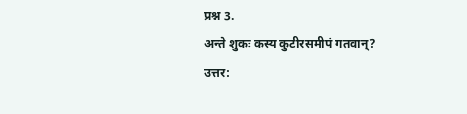प्रश्न 3.
अन्ते शुकः कस्य कुटीरसमीपं गतवान्?
उत्तर: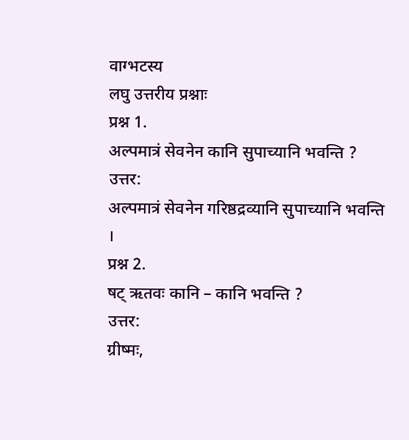वाग्भटस्य
लघु उत्तरीय प्रश्नाः
प्रश्न 1.
अल्पमात्रं सेवनेन कानि सुपाच्यानि भवन्ति ?
उत्तर:
अल्पमात्रं सेवनेन गरिष्ठद्रव्यानि सुपाच्यानि भवन्ति ।
प्रश्न 2.
षट् ऋतवः कानि – कानि भवन्ति ?
उत्तर:
ग्रीष्मः,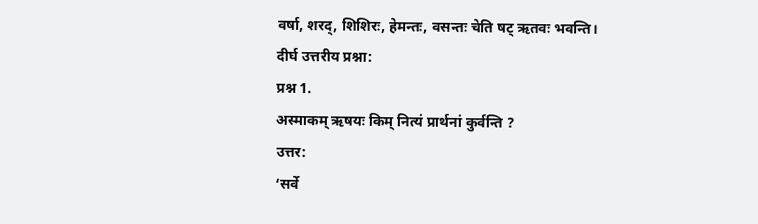वर्षा, शरद्, शिशिरः, हेमन्तः, वसन्तः चेति षट् ऋतवः भवन्ति।
दीर्घ उत्तरीय प्रश्ना:
प्रश्न 1.
अस्माकम् ऋषयः किम् नित्यं प्रार्थनां कुर्वन्ति ?
उत्तर:
‘सर्वे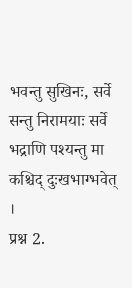भवन्तु सुखिनः, सर्वे सन्तु निरामयाः सर्वे भद्राणि पश्यन्तु मा कश्चिद् दुःखभाग्भवेत् ।
प्रश्न 2.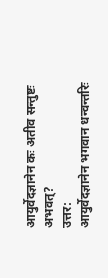आयुर्वेदज्ञानेन कः अतीव सन्तुष्टः अभवत्?
उत्तर:
आयुर्वेदज्ञानेन भगवान धन्वन्तरिः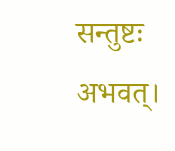सन्तुष्टः अभवत्।